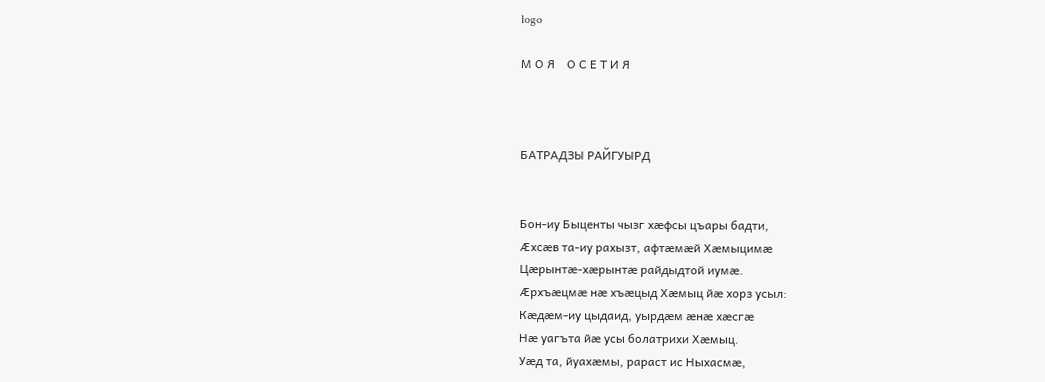logo

М О Я    О С Е Т И Я



БАТРАДЗЫ РАЙГУЫРД


Бон-иу Быценты чызг хæфсы цъары бадти,
Æхсæв та-иу рахызт, афтæмæй Хæмыцимæ
Цæрынтæ-хæрынтæ райдыдтой иумæ.
Æрхъæцмæ нæ хъæцыд Хæмыц йæ хорз усыл:
Кæдæм-иу цыдаид, уырдæм æнæ хæсгæ
Нæ уагъта йæ усы болатрихи Хæмыц.
Уæд та, йуахæмы, рараст ис Ныхасмæ,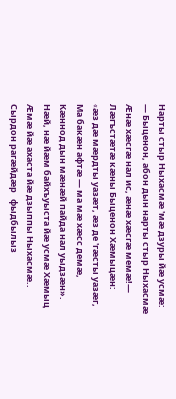Нарты стыр Ныхасмæ 'мæ дзуры йæ усмæ:
— Быценон, абон дын нарты стыр Ныхасмæ
Æнæ хæсгæ нал ис, æнæ хæсгæ мемæ!—
Лæгъстæтæ кæны Быценон Хæмыцæн:
«æз дæ мæрдты уазæт, æз де 'гæсты уазæг,
Ма бакæн афтæ — ма мæ хæсс демæ,
Кæннод дын мæнæй пайда нал уыдзæн».
Нæй, нæ йæм байхъуыста йæ усмæ Хæмыц
Æмæ йæ ахаста йæ дзыппы Ныхасмæ..
Сырдон рагæйдæр   фыдбылыз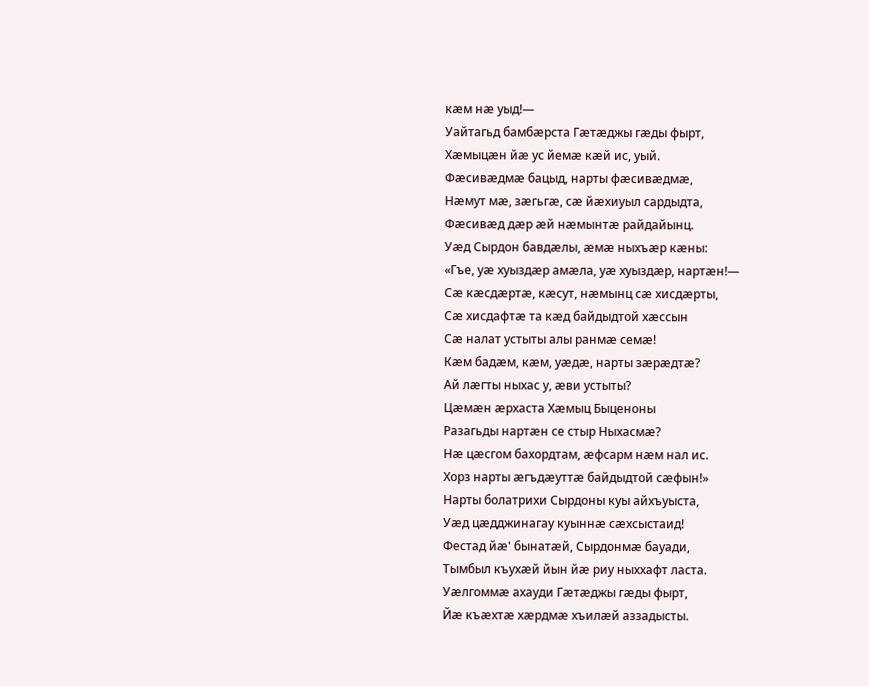кæм нæ уыд!—
Уайтагьд бамбæрста Гæтæджы гæды фырт,
Хæмыцæн йæ ус йемæ кæй ис, уый.
Фæсивæдмæ бацыд, нарты фæсивæдмæ,
Нæмут мæ, зæгьгæ, сæ йæхиуыл сардыдта,
Фæсивæд дæр æй нæмынтæ райдайынц.
Уæд Сырдон бавдæлы, æмæ ныхъæр кæны:
«Гъе, уæ хуыздæр амæла, уæ хуыздæр, нартæн!—
Сæ кæсдæртæ, кæсут, нæмынц сæ хисдæрты,
Сæ хисдафтæ та кæд байдыдтой хæссын
Сæ налат устыты алы ранмæ семæ!
Кæм бадæм, кæм, уæдæ, нарты зæрæдтæ?
Ай лæгты ныхас у, æви устыты?
Цæмæн æрхаста Хæмыц Быценоны
Разагьды нартæн се стыр Ныхасмæ?
Нæ цæсгом бахордтам, æфсарм нæм нал ис.
Хорз нарты æгъдæуттæ байдыдтой сæфын!»
Нарты болатрихи Сырдоны куы айхъуыста,
Уæд цæдджинагау куыннæ сæхсыстаид!
Фестад йæ' бынатæй, Сырдонмæ бауади,
Тымбыл къухæй йын йæ риу ныххафт ласта.
Уæлгоммæ ахауди Гæтæджы гæды фырт,
Йæ къæхтæ хæрдмæ хъилæй аззадысты.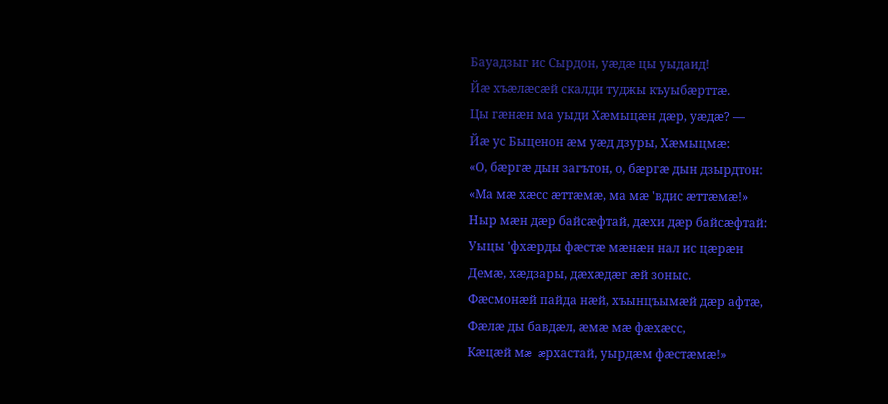Бауадзыг ис Сырдон, уæдæ цы уыдаид!
Йæ хъæлæсæй скалди туджы къуыбæрттæ.
Цы гæнæн ма уыди Хæмыцæн дæр, уæдæ? —
Йæ ус Быценон æм уæд дзуры, Хæмыцмæ:
«О, бæргæ дын загътон, о, бæргæ дын дзырдтон:
«Ма мæ хæсс æттæмæ, ма мæ 'вдис æттæмæ!»
Ныр мæн дæр байсæфтай, дæхи дæр байсæфтай:
Уыцы 'фхæрды фæстæ мæнæн нал ис цæрæн
Демæ, хæдзары, дæхæдæг æй зоныс.
Фæсмонæй пайда нæй, хъынцъымæй дæр афтæ,
Фæлæ ды бавдæл, æмæ мæ фæхæсс,
Кæцæй мæ æрхастай, уырдæм фæстæмæ!»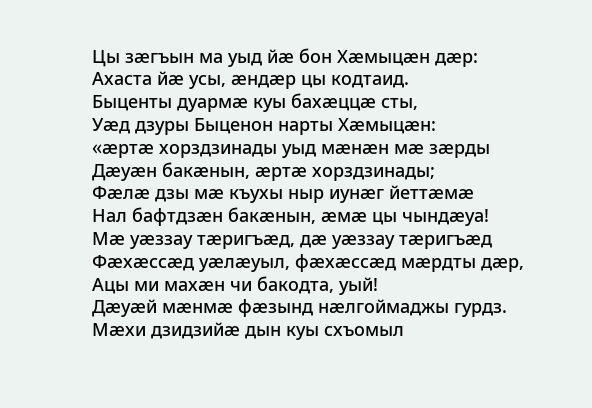Цы зæгъын ма уыд йæ бон Хæмыцæн дæр:
Ахаста йæ усы, æндæр цы кодтаид.
Быценты дуармæ куы бахæццæ сты,
Уæд дзуры Быценон нарты Хæмыцæн:
«æртæ хорздзинады уыд мæнæн мæ зæрды
Дæуæн бакæнын, æртæ хорздзинады;
Фæлæ дзы мæ къухы ныр иунæг йеттæмæ
Нал бафтдзæн бакæнын, æмæ цы чындæуа!
Мæ уæззау тæригъæд, дæ уæззау тæригъæд
Фæхæссæд уæлæуыл, фæхæссæд мæрдты дæр,
Ацы ми махæн чи бакодта, уый!
Дæуæй мæнмæ фæзынд нæлгоймаджы гурдз.
Мæхи дзидзийæ дын куы схъомыл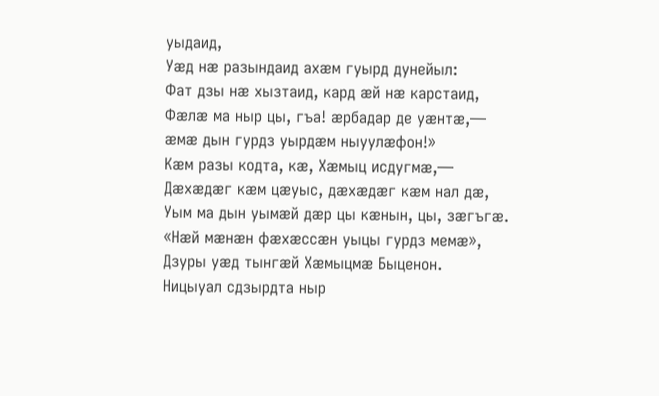уыдаид,
Уæд нæ разындаид ахæм гуырд дунейыл:
Фат дзы нæ хызтаид, кард æй нæ карстаид,
Фæлæ ма ныр цы, гъа! æрбадар де уæнтæ,—
æмæ дын гурдз уырдæм ныуулæфон!»
Кæм разы кодта, кæ, Хæмыц исдугмæ,—
Дæхæдæг кæм цæуыс, дæхæдæг кæм нал дæ,
Уым ма дын уымæй дæр цы кæнын, цы, зæгъгæ.
«Нæй мæнæн фæхæссæн уыцы гурдз мемæ»,
Дзуры уæд тынгæй Хæмыцмæ Быценон.
Ницыуал сдзырдта ныр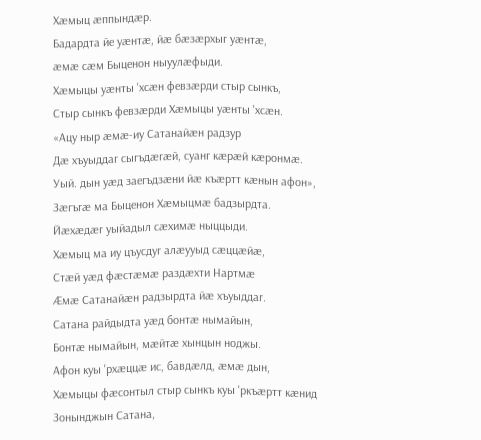Хæмыц æппындæр.
Бадардта йе уæнтæ, йæ бæзæрхыг уæнтæ,
æмæ сæм Быценон ныуулæфыди.
Хæмыцы уæнты 'хсæн февзæрди стыр сынкъ,
Стыр сынкъ февзæрди Хæмыцы уæнты 'хсæн.
«Ацу ныр æмæ-иу Сатанайæн радзур
Дæ хъуыддаг сыгъдæгæй, суанг кæрæй кæронмæ.
Уый. дын уæд заегъдзæни йæ къæртт кæнын афон»,
Зæгъгæ ма Быценон Хæмыцмæ бадзырдта.
Йæхæдæг уыйадыл сæхимæ ныццыди.
Хæмыц ма иу цъусдуг алæууыд сæццæйæ,
Стæй уæд фæстæмæ раздæхти Нартмæ
Æмæ Сатанайæн радзырдта йæ хъуыддаг.
Сатана райдыдта уæд бонтæ нымайын,
Бонтæ нымайын, мæйтæ хынцын ноджы.
Афон куы 'рхæццæ ис, бавдæлд, æмæ дын,
Хæмыцы фæсонтыл стыр сынкъ куы 'ркъæртт кæнид
Зонынджын Сатана,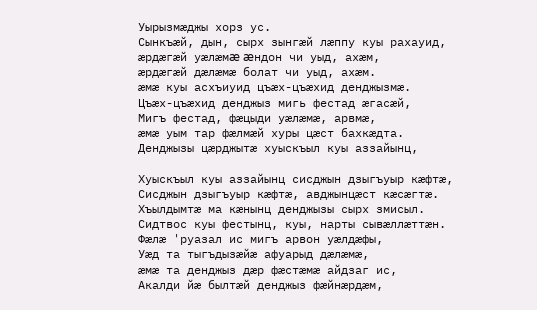Уырызмæджы хорз ус.
Сынкъæй, дын, сырх зынгæй лæппу куы рахауид,
æрдæгæй уæлæмæ æндон чи уыд, ахæм,
æрдæгæй дæлæмæ болат чи уыд, ахæм.
æмæ куы асхъиуид цъæх-цъæхид денджызмæ.
Цъæх-цъæхид денджыз мигь фестад æгасæй,
Мигъ фестад, фæцыди уæлæмæ, арвмæ,
æмæ уым тар фæлмæй хуры цæст бахкæдта.
Денджызы цæрджытæ хуыскъыл куы аззайынц,

Хуыскъыл куы аззайынц сисджын дзыгъуыр кæфтæ,
Сисджын дзыгъуыр кæфтæ, авджынцæст кæсæгтæ.
Хъылдымтæ ма кæнынц денджызы сырх змисыл.
Сидтвос куы фестынц, куы, нарты сывæллæттæн.
Фæлæ 'руазал ис мигъ арвон уæлдæфы,
Уæд та тыгъдызæйæ афуарыд дæлæмæ,
æмæ та денджыз дæр фæстæмæ айдзаг ис,
Акалди йæ былтæй денджыз фæйнæрдæм,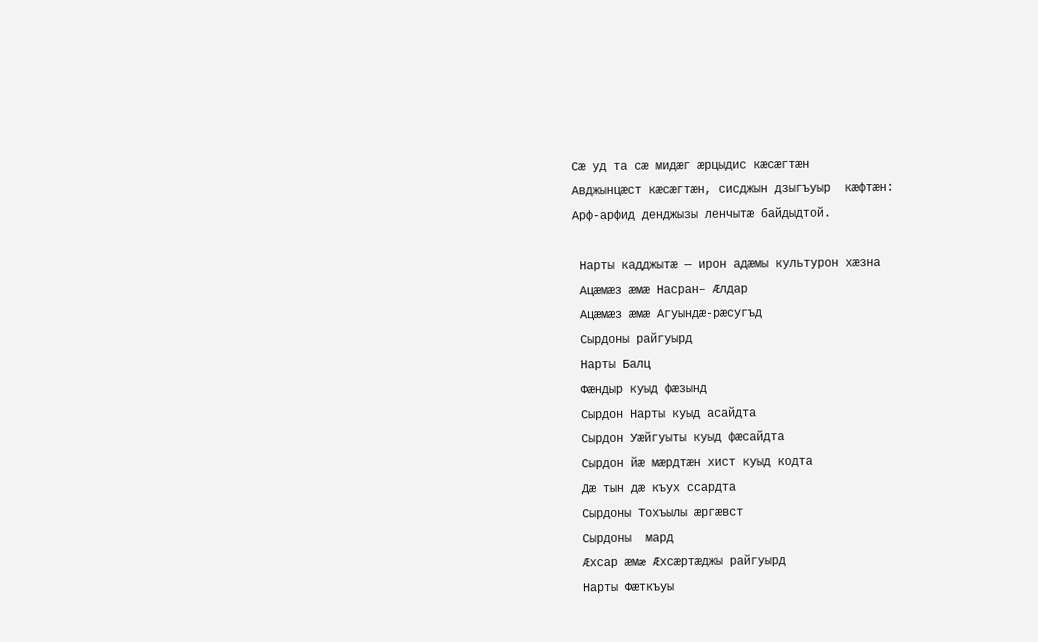Сæ уд та сæ мидæг æрцыдис кæсæгтæн
Авджынцæст кæсæгтæн, сисджын дзыгъуыр  кæфтæн:
Арф-арфид денджызы ленчытæ байдыдтой.

 Нарты кадджытæ — ирон адæмы культурон хæзна
 Ацæмæз æмæ Насран– Æлдар
 Ацæмæз æмæ Агуындæ-рæсугъд
 Сырдоны райгуырд
 Нарты Балц
 Фæндыр куыд фæзынд
 Сырдон Нарты куыд асайдта
 Сырдон Уæйгуыты куыд фæсайдта
 Сырдон йæ мæрдтæн хист куыд кодта
 Дæ тын дæ къух ссардта
 Сырдоны Тохъылы æргæвст
 Сырдоны  мард
 Æхсар æмæ Æхсæртæджы райгуырд
 Нарты Фæткъуы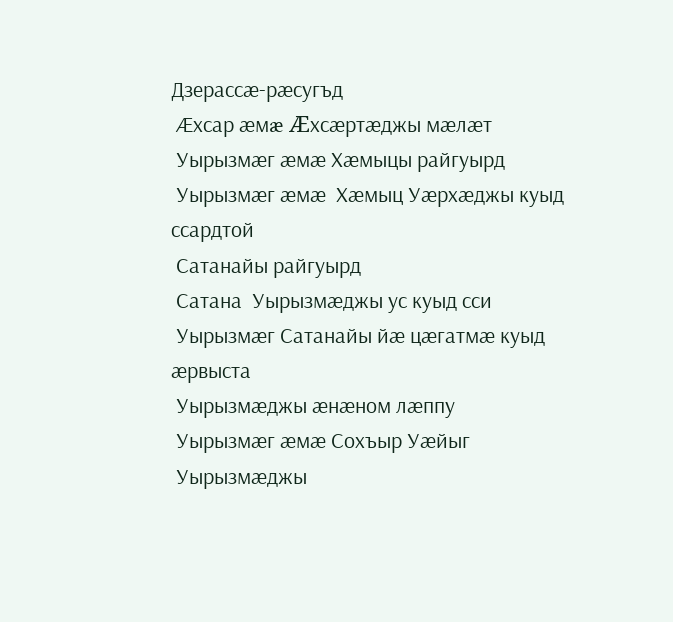Дзерассæ-рæсугъд
 Æхсар æмæ Æхсæртæджы мæлæт
 Уырызмæг æмæ Хæмыцы райгуырд
 Уырызмæг æмæ  Хæмыц Уæрхæджы куыд  ссардтой
 Сатанайы райгуырд
 Сатана  Уырызмæджы ус куыд сси
 Уырызмæг Сатанайы йæ цæгатмæ куыд æрвыста
 Уырызмæджы æнæном лæппу
 Уырызмæг æмæ Сохъыр Уæйыг
 Уырызмæджы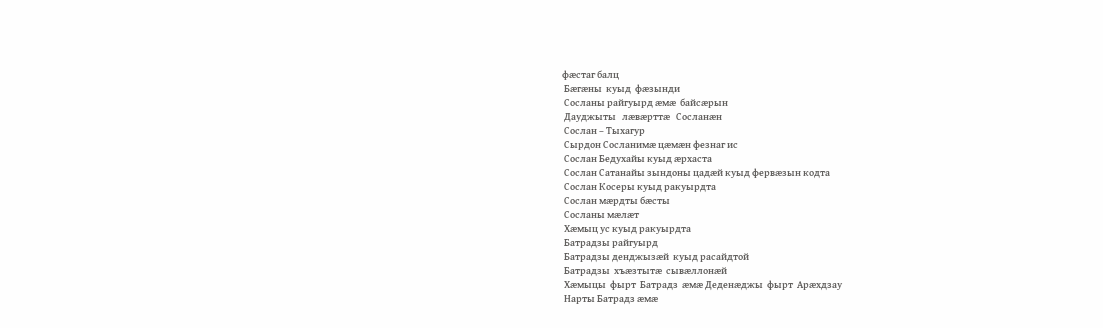фæстаг балц
 Бæгæны  куыд  фæзынди
 Сосланы райгуырд æмæ  байсæрын
 Дауджыты   лæвæрттæ   Сосланæн
 Сослан – Тыхагур
 Сырдон Сосланимæ цæмæн фезнаг ис
 Сослан Бедухайы куыд æрхаста
 Сослан Сатанайы зындоны цадæй куыд фервæзын кодта
 Сослан Косеры куыд ракуырдта
 Сослан мæрдты бæсты
 Сосланы мæлæт
 Хæмыц ус куыд ракуырдта
 Батрадзы райгуырд
 Батрадзы денджызæй  куыд расайдтой
 Батрадзы  хъæзтытæ  сывæллонæй
 Хæмыцы  фырт  Батрадз  æмæ Деденæджы  фырт  Арæхдзау
 Нарты Батрадз æмæ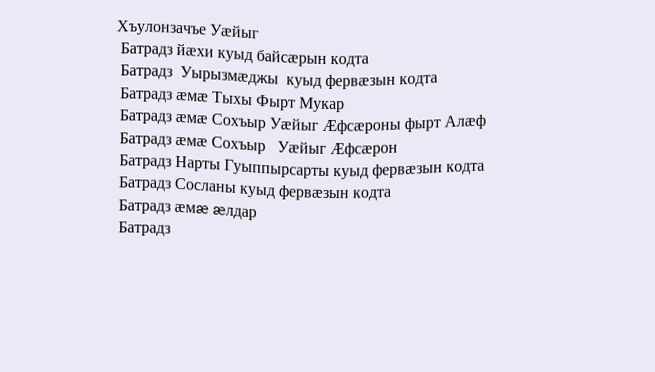Хъулонзачъе Уæйыг
 Батрадз йæхи куыд байсæрын кодта
 Батрадз  Уырызмæджы  куыд фервæзын кодта
 Батрадз æмæ Тыхы Фырт Мукар
 Батрадз æмæ Сохъыр Уæйыг Æфсæроны фырт Алæф
 Батрадз æмæ Сохъыр   Уæйыг Æфсæрон
 Батрадз Нарты Гуыппырсарты куыд фервæзын кодта
 Батрадз Сосланы куыд фервæзын кодта
 Батрадз æмæ æлдар
 Батрадз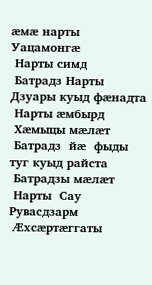æмæ нарты Уацамонгæ
 Нарты симд
 Батрадз Нарты Дзуары куыд фæнадта
 Нарты æмбырд
 Хæмыцы мæлæт
 Батрадз  йæ  фыды туг куыд райста
 Батрадзы мæлæт
 Нарты  Сау Рувасдзарм
 Æхсæртæггаты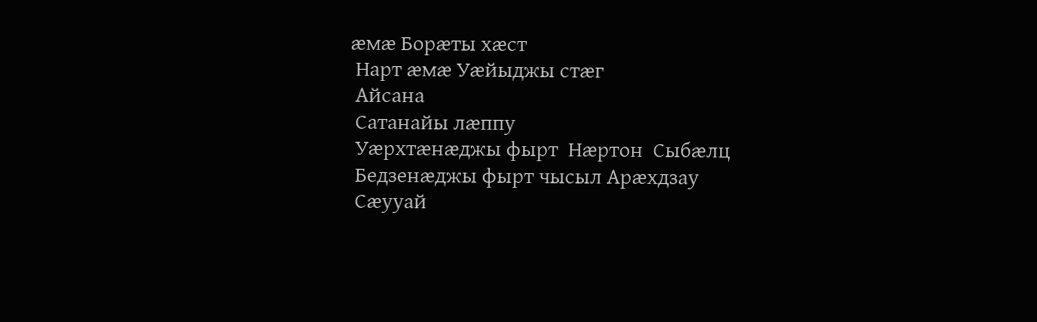æмæ Борæты хæст
 Нарт æмæ Уæйыджы стæг
 Айсана
 Сатанайы лæппу
 Уæрхтæнæджы фырт  Нæртон  Сыбæлц
 Бедзенæджы фырт чысыл Арæхдзау
 Сæууай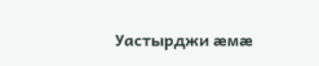Уастырджи æмæ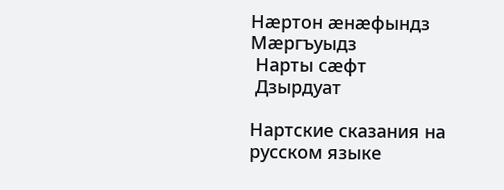Нæртон æнæфындз Мæргъуыдз
 Нарты сæфт
 Дзырдуат

Нартские сказания на русском языке